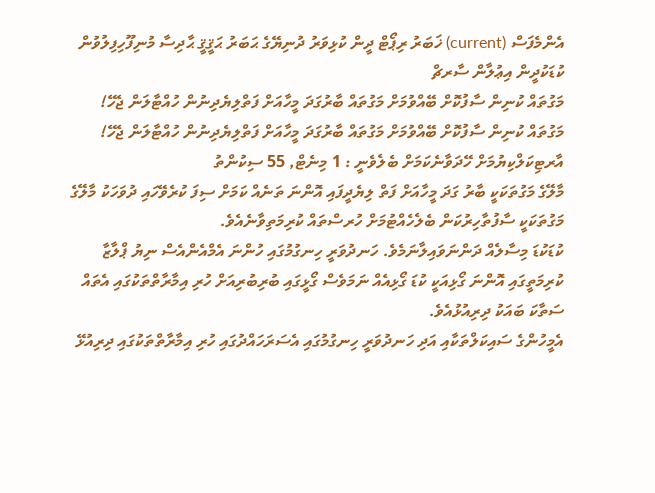އެންމެފަސް (current) ޚަބަރު ރިޕޯޓް ދީން ކުޅިވަރު ދުނިޔޭގެ ޙަބަރު ޙަޤީޤީ ޙާދިސާ މުނިފޫހިފިލުވުން ކުޑަކުދީން އިޢުލާން ސާރޗް
މަގުތައް ކުނިން ސާފުކޮށް ބޭއްވުމަށް މަގުތައް ބާރުގަދަ މީހާއަށް ފަތްލިޔެދިނުން ހުއްޓާލަން ޖެހޭ!
މަގުތައް ކުނިން ސާފުކޮށް ބޭއްވުމަށް މަގުތައް ބާރުގަދަ މީހާއަށް ފަތްލިޔެދިނުން ހުއްޓާލަން ޖެހޭ!
އާރޓިކަލްކިޔުމަށް ހޭދަވާނެކަމަށް ބެލެވެނީ : 1 މިނެޓް, 55 ސިކުންތު
މާލޭގެ މަގުތަކަކީ ބާރު ގަދަ މީހާއަށް ފަތް ލިޔެދީފައި އޮންނަ ތަނެއް ކަމަށް ސިފަ ކުރެވޭހައި ދުވަހަކު މާލޭގެ މަގުތަކަކީ ސާފުތާހިރުކަން ބެލެހެއްޓުމަށް ހުރސްތައް ކުރިމަތިވާނެއެވެ.
ކުޑަކުޑަ މިސާލެއް ދަންނަވައިލާނަމެވެ. ހަނދުވަރީ ހިނގުމުގައި ހުންނަ އެމްއެންއެސް ނިޔު ޕްލާޒާ ކުރިމަތީގައި އޮންނަ ގޯޅިއަކީ ކުޑަ ގޯޅިއެއް ނަމަވެސް ގޯޅީގައި ބުރިބުރިއަށް ހުރި އިމާރާތްތަކުގައި އެތައް ސަތާކަ ބައަކު ދިރިއުޅުއެވެ.
އެމީހުންގެ ސައިކަލްތަކާއި އަދި ހަނދުވަރީ ހިނގުމުގައި އެސަރަހައްދުގައި ހުރި އިމާރާތްތަކުގައި ދިރިއުޅޭ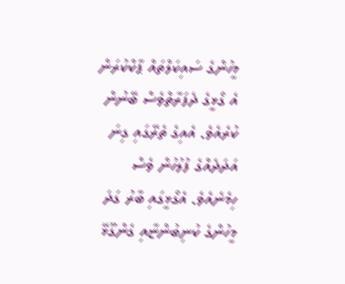މީހުންގެ ސައިކަލްތައް ޕާކްކުރަން އެ ގޯޅީގެ ދެފަރާތްވެސް ބޭނުން ކުރެއެވެ. އެއިގެ ތެރޭގައި ގިނަ އަދަދެއްގެ ފުލުހުން ވެސް ހިމެނެއެވެ. އެގޯޅީގައި ބާރު ގަދަ މީހުންގެ ކުނިބުންޏާއި ގެންގޫޅޭ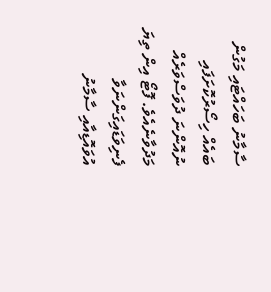ސާމާނު ބަހައްޓައި މަގުން ބައެއް ހިސޯރުކޮށަފައި ނުއޮންނަ ދުވަސްވަރެއް މަދުވާނެއެވެ. ފޮޓޯ އިން ތިޔަ ފެނިވަޑައިގަންނަވާ އުވައޮޑިއާއި ސާމާނު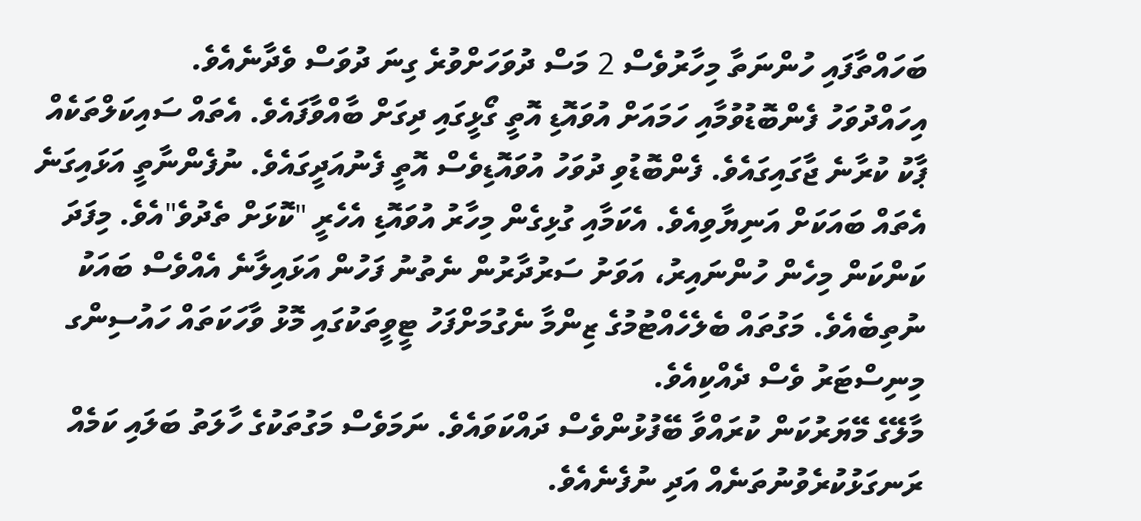ބަހައްތާފައި ހުންނަތާ މިހާރުވެސް 2 މަސް ދުވަހަށްވުރެ ގިނަ ދުވަސް ވެދާނެއެވެ.
އިހައްދުވަހު ފެންބޮޑުވުމާއި ހަމައަށް އުވައޮޑި އޮތީ ގޯޅީގައި ދިގަށް ބާއްވާފައެވެ. އެތައް ސައިކަލްތަކެއް ޕާކު ކުރާނެ ޖާގައިގައެވެ. ފެންބޮޑުވި ދުވަހު އުވައޮޑިވެސް އޮތީ ފެނުއަދީގައެވެ. ނުފެންނާތީ އަޅައިގަނެ އެތައް ބައަކަށް އަނިޔާވިއެވެ. އެކަމާއި ގުޅިގެން މިހާރު އުވައޮޑި އެހެރީ "ކޮޅަށް ތެދުވެ"އެވެ. މިފަދަ ކަންކަން މިހެން ހުންނައިރު، އަވަށު ސަރުދާރުން ނެތުނު ފަހުން އަޅައިލާނެ އެއްވެސް ބައަކު ނުތިބެއެވެ. މަގުތައް ބެލެހެއްޓުމުގެ ޒިންމާ ނެގުމަށްފަހު ޓީވީތަކުގައި މޮޅު ވާހަކަތައް ހައުސިންގ މިނިސްޓަރު ވެސް ދެއްކިއެވެ.
މާލޭގެ މޭޔަރުކަން ކުރައްވާ ބޭފުޅުންވެސް ދައްކަވައެވެ. ނަމަވެސް މަގުތަކުގެ ހާލަތު ބަލައި ކަމެއް ރަނގަޅުކުރެވުނުތަނެއް އަދި ނުފެނެއެވެ.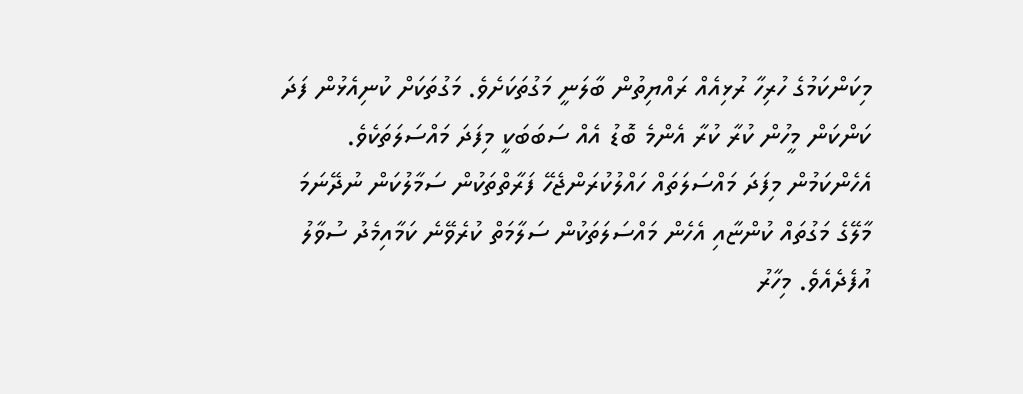މިކަންކަމުގެ ހުރިހާ ރުޅިއެއް ރައްޔިތުން ބާލަނީ މަގުތަކަށެވެ. މަގުތަކަށް ކުނިއެޅުން ފަދަ ކަންކަން މީހުން ކުރާ ކުރާ އެންމެ ބޮޑު އެއް ސަބަބަކީ މިފަދަ މައްސަލަތަކެވެ. އެހެންކަމުން މިފަދަ މައްސަލަތައް ހައްލުކުރަންޖެހޭ ފަރާތްތަކުން ސަމާލުކަން ނުދޭނަމަ މާލޭގެ މަގުތައް ކުންޏާއި އެހެން މައްސަލަތަކުން ސަލާމަތް ކުރެވޭނެ ކަމާއިމެދު ސުވާލު އުފެދެއެވެ. މިހާރު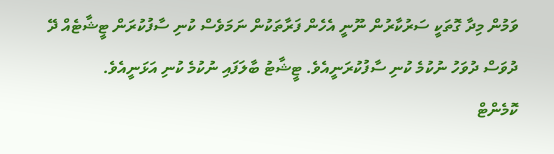ވަމުން މިދާ ގޮތަކީ ސަރުކާރުން ނޫނީ އެހެން ފަރާތަކުން ނަމަވެސް ކުނި ސާފުކުރަން ޓީޝާޓެއް ދޭ ދުވަސް ދުވަހު ނުކުމެ ކުނި ސާފުކުރަނީއެވެ. ޓީޝާޓު ބާލަފައި ނުކުމެ ކުނި އަޅަނީއެވެ.
ކޮމެންޓް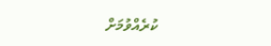ކުރެއްވުމަށް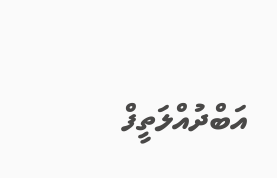އަބްދުއްލަތީފް